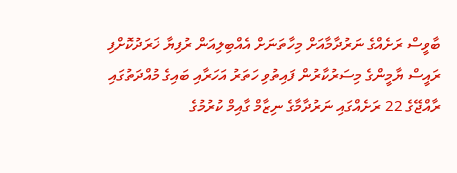ބާވީސް ރަށެއްގެ ނަރުދާމާއަށް މިހާތަނަށް އެއްބިލިއަން ރުފިޔާ ޚަރަދުކޮށްފި
ރައީސް ޔާމީންގެ މިސަރުކާރުން ފައިތުވި ހަތަރު އަހަރާއި ބައިގެ މުއްދަތުގައި ރާއްޖޭގެ 22 ރަށެއްގައި ނަރުދާމާގެ ނިޒާމް ގާއިމް ކުރުމުގެ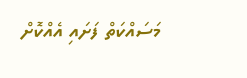މަސައްކަތް ފަށައި އެއްކޮށް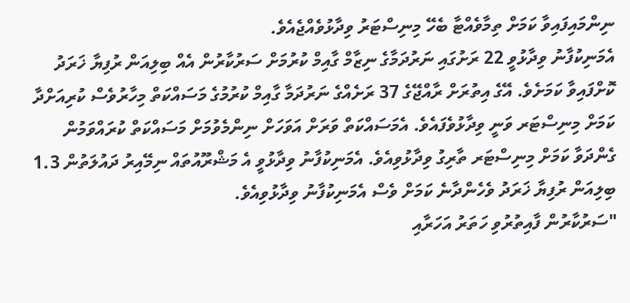ނިންމައިފައިވާ ކަމަށް ތިމާވެއްޓާ ބެހޭ މިނިސްޓަރު ވިދާޅުވެއްޖެއެވެ.
އެމަނިކުފާނު ވިދާޅުވީ 22 ރަށުގައި ނަރުދަމާގެ ނިޒާމް ގާއިމް ކުރުމަށް ސަރުކާރުން އެއް ބިލިއަން ރުފިޔާ ޚަރަދު ކޮށްފައިވާ ކަމަށެވެ. އޭގެ އިތުރަށް ރާއްޖޭގެ 37 ރަށެއްގެ ނަރުދަމާ ގާއިމް ކުރުމުގެ މަސައްކަތް މިހާރުވެސް ކުރިއަށްދާ ކަމަށް މިނިސްޓަރ ވަނީ ވިދާޅުވެފައެވެ. އެމަސައްކަތް ވަރަށް އަވަހަށް ނިންމެވުމަށް މަސައްކަތް ކުރައްވަމުން ގެންދަވާ ކަމަށް މިނިސްޓަރ ތާރިގު ވިދާޅުވިއެވެ. އެމަނިކުފާނު ވިދާޅުވީ އެ މަޝްރޫއުތައް ނިމޭއިރު ދައުލަތުން 1.3 ބިލިއަން ރުފިޔާ ޚަރަދު ވެހެންދާނެ ކަމަށް ވެސް އެމަނިކުފާނު ވިދާޅުވިއެވެ.
"ސަރުކާރުން ފާއިތުރުވި ހަތަރު އަހަރާއި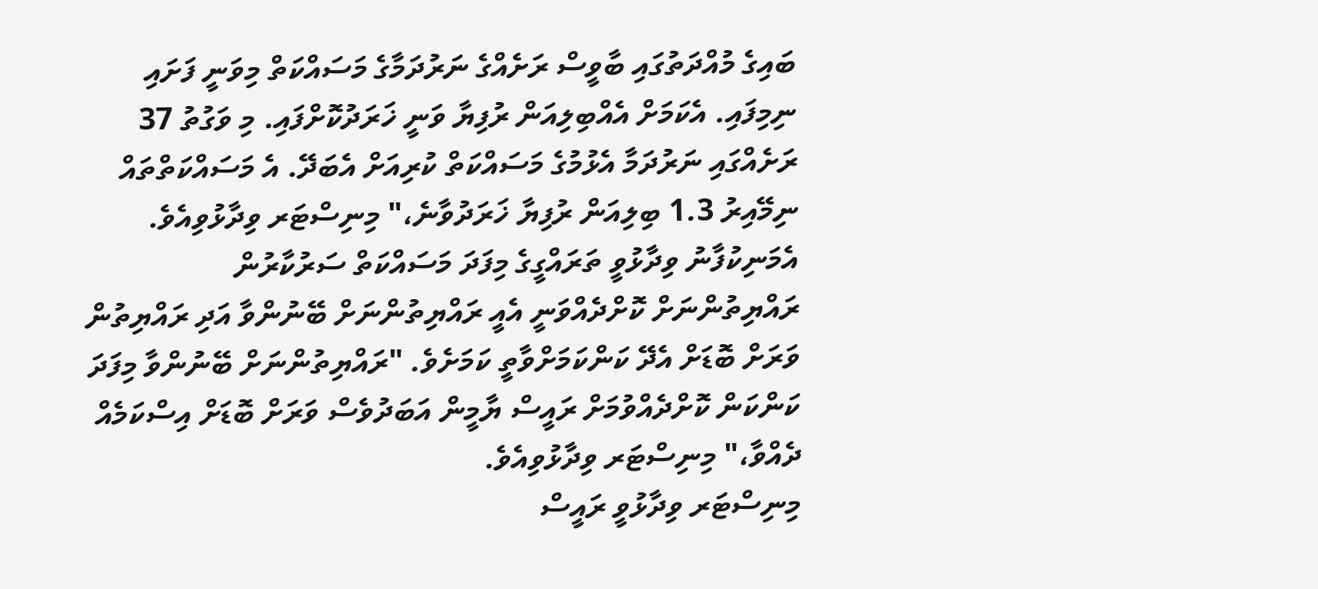ބައިގެ މުއްދަތުގައި ބާވީސް ރަށެއްގެ ނަރުދަމާގެ މަސައްކަތް މިވަނީ ފަށައި ނިމިފައި. އެކަމަށް އެއްބިލިއަން ރުފިޔާ ވަނީ ޚަރަދުކޮށްފައި. މި ވަގުތު 37 ރަށެއްގައި ނަރުދަމާ އެޅުމުގެ މަސައްކަތް ކުރިއަށް އެބަދޭ. އެ މަސައްކަތްތައް ނިމޭއިރު 1.3 ބިލިއަން ރުފިޔާ ޚަރަދުވާނެ،" މިނިސްޓަރ ވިދާޅުވިއެވެ.
އެމަނިކުފާނު ވިދާޅުވީ ތަރައްގީގެ މިފަދަ މަސައްކަތް ސަރުކާރުން ރައްޔިތުންނަށް ކޮށްދެއްވަނީ އެއީ ރައްޔިތުންނަށް ބޭނުންވާ އަދި ރައްޔިތުން ވަރަށް ބޮޑަށް އެދޭ ކަންކަމަށްވާތީ ކަމަށެވެ. "ރައްޔިތުންނަށް ބޭނުންވާ މިފަދަ ކަންކަން ކޮށްދެއްވުމަށް ރައީސް ޔާމީން އަބަދުވެސް ވަރަށް ބޮޑަށް އިސްކަމެއް ދެއްވާ،" މިނިސްޓަރ ވިދާޅުވިއެވެ.
މިނިސްޓަރ ވިދާޅުވީ ރައީސް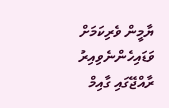ޔާމީން ވެރިކަމަށް ވަޑައިހެންނެވިއިރު ރާއްޖޭގައި ގާއިމް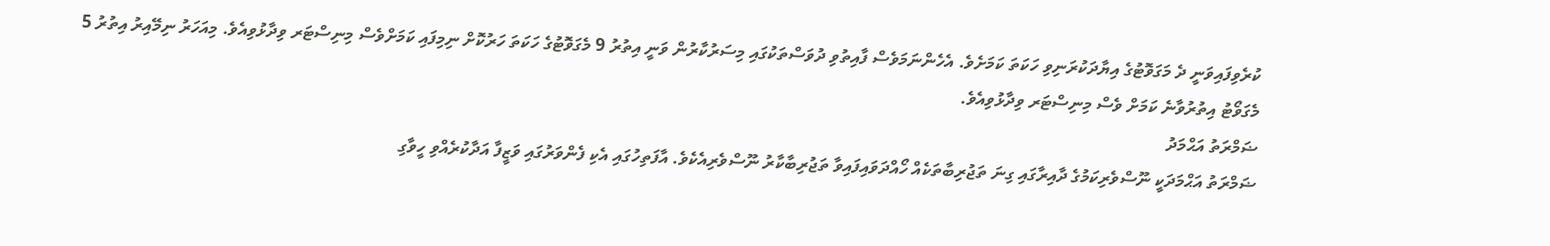ކުރެވިފައިވަނީ ދެ މަގަވޮޓުގެ އިޔާދަކުރަނިވި ހަކަތަ ކަމަށެވެ. އެހެންނަމަވެސް ފާއިތުވި ދުވަސްތަކުގައި މިސަރުކާރުން ވަނީ އިތުރު 9 މެގަވޮޓުގެ ހަކަތަ ހަރުކޮށް ނިމިފައި ކަމަށްވެސް މިނިސްޓަރ ވިދާޅުވިއެވެ. މިއަހަރު ނިމޭއިރު އިތުރު 5 މެގަވޯޓު އިތުރުވާނެ ކަމަށް ވެސް މިނިސްޓަރ ވިދާޅުވިއެވެ.
ޟަމްރަތު އަޙްމަދު
ޟަމްރަތު އަޙްމަދަކީ ނޫސްވެރިކަމުގެ ދާއިރާގައި ގިނަ ތަޖުރިބާތަކެއް ހޯއްދަވައިފައިވާ ތަޖުރިބާކާރު ނޫސްވެރިއެކެވެ. އާފަތިހުގައި އެކި ފެންވަރުގައި ވަޒީފާ އަދާކުރެއްވި ހީވާގި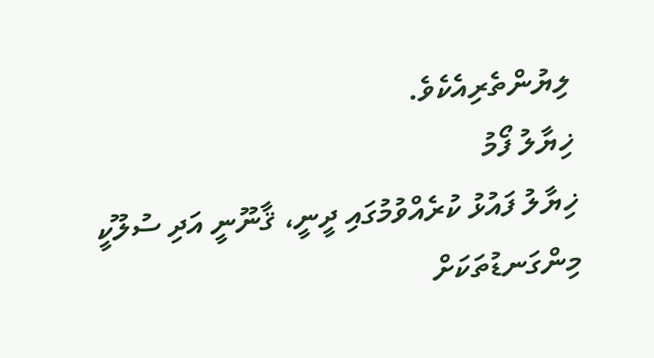ލިޔުންތެރިއެކެވެ.
ޚިޔާލު ފޯމު
ޚިޔާލު ފައުޅު ކުރެއްވުމުގައި ދީނީ، ޤާނޫނީ އަދި ސުލޫކީ މިންގަނޑުތަކަށް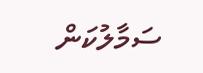ސަމާލުކަން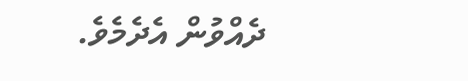ދެއްވުން އެދެމެވެ.